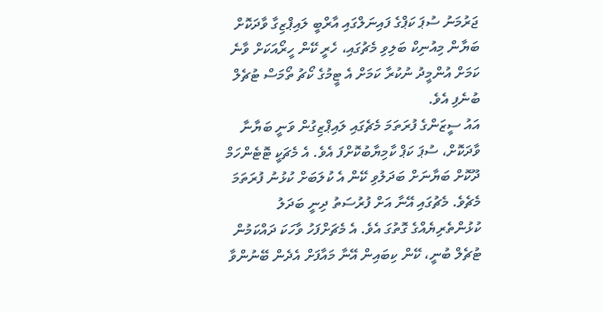ޖަރުމަނު ސުޕަ ކަޕްގެ ފައިނަލްގައި އާރްބީ ލައިޕްޒިގާ ވާދަކޮށް ބަޔާން މިއުނިކް ބަލިވި މެޗުގައި، ހެރީ ކޭން ހީރޯއަކަށް ވާނެ ކަމަށް އުންމީދު ނުކުރާ ކަމަށް އެ ޓީމުގެ ކޯޗު ތޯމަސް ޓުޗެލް ބުނެފި އެވެ.
އައު ސީޒަންގެ ފުރަތަމަ މެޗެގައި ލައިޕްޒިގުން ވަނީ ބަޔާނާ ވާދަކޮށް، ސުޕަ ކަޕް ކާމިޔާބުކޮށްފަ އެވެ. އެ މެޗަކީ ޓޮޓެންހަމް ދޫކޮށް ބަޔާނަށް ބަދަލުވި ކޭން އެ ކުލަބަށް ކުޅުނު ފުރަތަމަ މެޗެވެ. މެޗުގައި އޭނާ އަށް ފުރުސަތު ދިނީ ބަދަލު ކުޅުންތެރިޔެއްގެ ގޮތުގަ އެވެ. އެ މެޗަށްފަހު ވާހަކަ ދައްކަމުން ޓުޗެލް ބުނީ، ކޭން ކިބައިން އޭނާ މައާފަށް އެދެން ބޭނުންވާ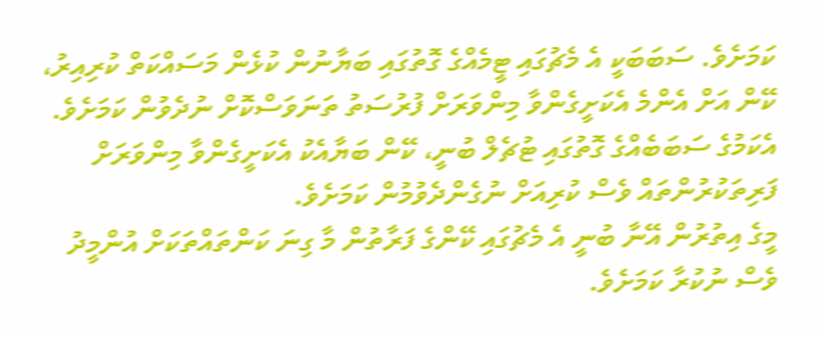ކަމަށެވެ. ސަބަބަކީ އެ މެޗުގައި ޓީމެއްގެ ގޮތުގައި ބަޔާނުން ކުޅެން މަސައްކަތް ކުރިއިރު، ކޭން އަށް އެންމެ އެކަށީގެންވާ މިންވަރަށް ފުރުސަތު ތަނަވަސްކޮށް ނުދެވުން ކަމަށެވެ. އެކަމުގެ ސަބަބެއްގެ ގޮތުގައި ޓުޗެލް ބުނީ، ކޭން ބަޔާއެކު އެކަށީގެންވާ މިންވަރަށް ފަރިތަކުރުންތައް ވެސް ކުރިއަށް ނުގެންދެވުމުން ކަމަށެވެ.
މީގެ އިތުރުން އޭނާ ބުނީ އެ މެޗުގައި ކޭންގެ ފަރާތުން މާ ގިނަ ކަންތައްތަކަށް އުންމީދު ވެސް ނުކުރާ ކަމަށެވެ.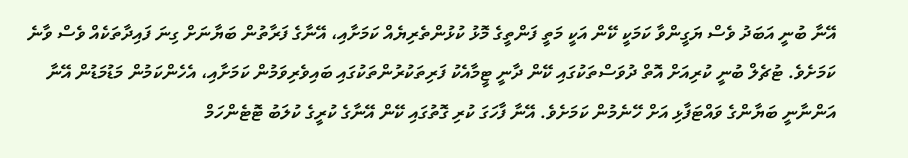އޭނާ ބުނީ އަބަދު ވެސް ޔަގީންވާ ކަމަކީ ކޭން އަކީ މަތީ ފަންތީގެ މޮޅު ކުޅުންތެރިޔެއް ކަމަށާއި، އޭނާގެ ފަރާތުން ބަޔާނަށް ގިނަ ފައިދާތަކެއް ވެސް ވާނެ ކަމަށެވެ. ޓުޗެލް ބުނީ ކުރިއަށް އޮތް ދުވަސްތަކުގައި ކޭން ދާނީ ޓީމާއެކު ފަރިތަކުރުންތަކުގައި ބައިވެރިވަމުން ކަމަށާއި، އެހެންކަމުން މަޑުމަޑުން އޭނާ އަންނާނީ ބަޔާންގެ ވައްޓަފާޅި އަށް ހޭނެމުން ކަމަށެވެ. އޭނާ ފާހަގަ ކުރި ގޮތުގައި ކޭން އޭނާގެ ކުރީގެ ކުލަބު ޓޮޓެންހަމް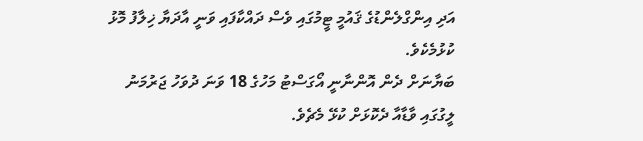އަދި އިންގްލެންޑުގެ ޤައުމީ ޓީމުގައި ވެސް ދައްކާފައި ވަނީ އާދަޔާ ޚިލާފު މޮޅު ކުޅުމެކެވެ.
ބަޔާނަށް ދެން އޮންނާނީ އޯގަސްޓު މަހުގެ 18 ވަނަ ދުވަހު ޖަރުމަނު ލީގުގައި ވާޑާއާ ދެކޮޅަށް ކުޅޭ މެޗެވެ.